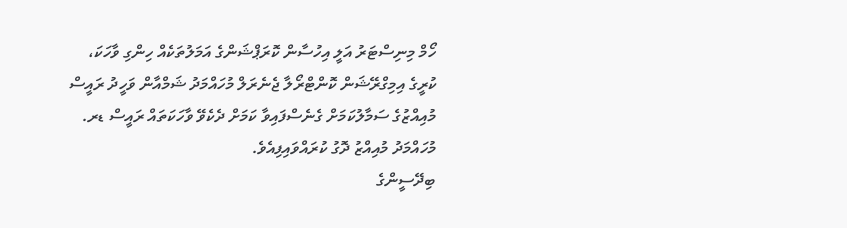ހޯމް މިނިސްޓަރު އަލީ އިހުސާން ކޮރަޕްޝަންގެ އަމަލުތަކެއް ހިންގި ވާހަކަ، ކުރީގެ އިމިގްރޭޝަން ކޮންޓްރޯލާ ޖެނެރަލް މުހައްމަދު ޝަމްއާން ވަހީދު ރައީސް މުއިއްޒުގެ ސަމާލުކަމަށް ގެނެސްފައިވާ ކަމަށް ދެކެވޭ ވާހަކަތައް ރައީސް ޑރ. މުހައްމަދު މުއިއްޒު ދޮގު ކުރައްވައިފިއެވެ.
ބިދޭސީންގެ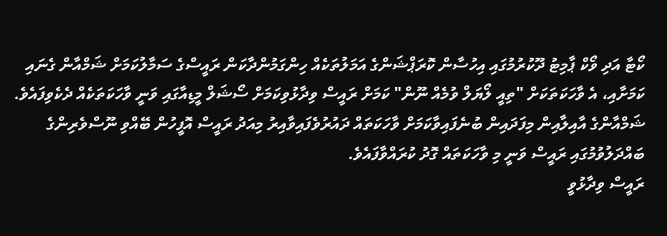ކޯޓާ އަދި ވޯކް ޕާމިޓު ދޫކުރުމުގައި އިހުސާން ކޮރަޕްޝަންގެ އަމަލުތަކެއް ހިންގަމުންދާކަން ރައީސްގެ ސަމާލުކަމަށް ޝަމްއާން ގެނައި ކަމަށާއި، އެ ވާހަކަތަކަށް "ތިއީ ލޯޔަލް ވުމެއް ނޫން" ކަމަށް ރައީސް ވިދާޅުވިކަމަށް ސޯޝަލް މީޑިއާގައި ވަނީ ވާހަކަތަކެއް ދެކެވިފައެވެ. ޝަމްއާންގެ އާއިލާއިން މިފަދައިން ބުނެފައިވާކަމަށް ވާހަކަތައް ދައުރުވެފައިވާއިރު މިއަދު ރައީސް އޮފީހުން ބޭއްވި ނޫސްވެރިންގެ ބައްދަލުވުމުގައި ރައީސް ވަނީ މި ވާހަކަތައް ގޮދު ކުރައްވާފައެވެ.
ރައީސް ވިދާޅުވީ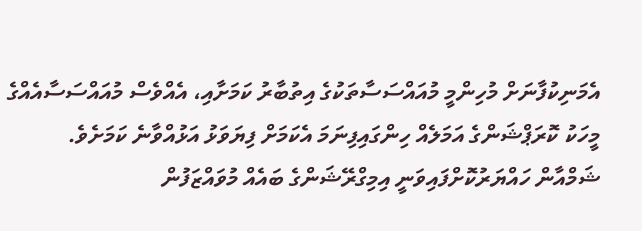އެމަނިކުފާނަށް މުހިންމީ މުއައްސަސާތަކުގެ އިތުބާރު ކަމަށާއި، އެއްވެސް މުއައްސަސާއެއްގެ މީހަކު ކޮރަޕްޝަންގެ އަމަލެއް ހިންގައިފިނަމަ އެކަމަށް ފިޔަވަޅު އަޅުއްވާނެ ކަމަށެވެ.
ޝަމްއާން ހައްޔަރުކޮށްފައިވަނީ އިމިގްރޭޝަންގެ ބައެއް މުވައްޒަފުން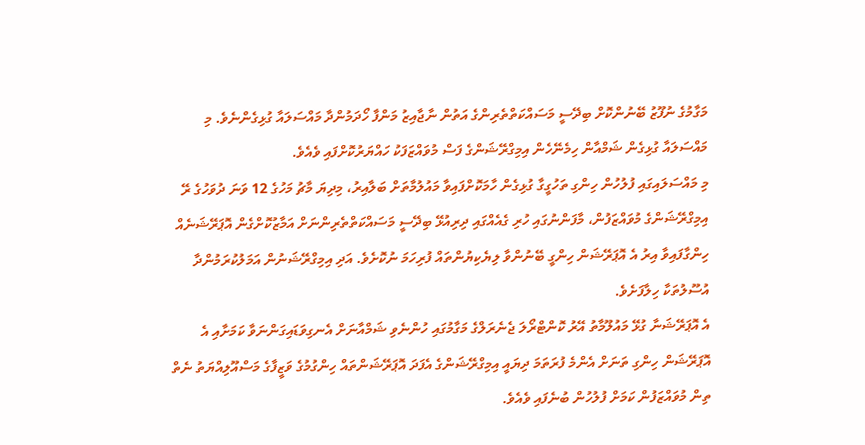މަގާމުގެ ނުފޫޒު ބޭނުންކޮށް ބިދޭސީ މަސައްކަތްތެރިންގެ އަތުން ނާޖާއިޒު މަންފާ ހޯދަމުންދާ މައްސަލައާ ގުޅިގެންނެވެ. މި މައްސަލައާ ގުޅިގެން ޝަމްއާން ހިމެނޭހެން އިމިގްރޭޝަންގެ ފަސް މުވައްޒަފަކު ހައްޔަރުކޮށްފައި ވެއެވެ.
މި މައްސަލައިގައި ފުލުހުން ހިންގި ތަހުގީގާ ގުޅިގެން ހާމަކޮށްފައިވާ މައުލުމާތަށް ބަލާއިރު، މިދިޔަ މާޗު މަހުގެ 12 ވަނަ ދުވަހުގެ ރޭ އިމިގްރޭޝަންގެ މުވައްޒަފުން، މާފަންނުގައި ހުރި ގެއެއްގައި ދިރިއުޅޭ ބިދޭސީ މަސައްކަތްތެރިންނަށް އަމާޒުކޮށްގެން އޮޕަރޭޝަނެއް ހިންގާފައިވާ އިރު އެ އޮޕަރޭޝަން ހިންގީ ބޭނުންވާ ލިޔެކިޔުންތައް ފުރިހަމަ ނުކޮށެވެ. އަދި އިމިގްރޭޝަނުން އަމަލުކުރަމުންދާ އުސޫލުތަކާ ހިލާފަށެވެ.
އެ އޮޕަރޭޝަނާ ގުޅޭ މައުލޫމާތު އޭރު ކޮންޓްރޯލަ ޖެނެރަލްގެ މަގާމުގައި ހުންނެވި ޝަމްއާނަށް އެނގިވަޑައިގަންނަވާ ކަމަށާއި އެ އޮޕަރޭޝަން ހިންގި ތަނަށް އެންމެ ފުރަތަމަ ދިޔައީ އިމިގްރޭޝަންގެ އެފަދަ އޮޕަރޭޝަންތައް ހިންގުމުގެ ވަޒީފާގެ މަސްއޫލިއްޔަތު ނެތް ތިން މުވައްޒަފުން ކަމަށް ފުލުހުން ބުނެފައި ވެއެވެ.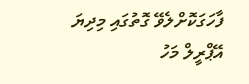ފާހަގަކޮށްލެވޭ ގޮތުގައި މިދިޔަ އޭޕްރީލް މަހު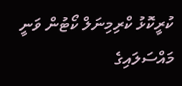ކުރީކޮޅު ކްރިމިނަލް ކޯޓުން ވަނީ މައްސަލައިގެ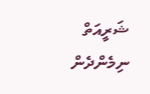ޝަރީއަތް ނިމެންދެން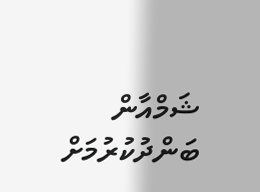ޝަމްއާން ބަންދުކުރުމަށް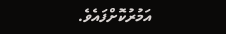އަމުރުކޮށްފައެވެ.